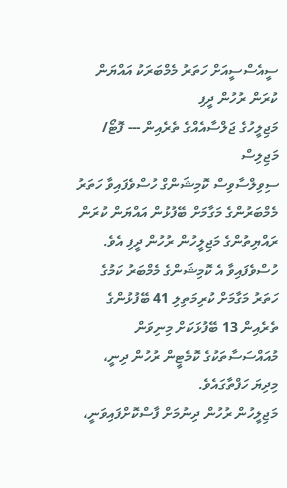ސީއެސްސީއަށް ހަތަރު މެމްބަރަކު އައްޔަން ކުރަން ރުހުން ދީފި
މަޖިލީހުގެ ޖަލްސާއެއްގެ ތެރެއިން --- ފޮޓޯ/ މަޖިލިސް
ސިވިލްސާވިސް ކޮމިޝަންގް ހުސްވެފައިވާ ހަތަރު މެމްބަރުންގެ މަގާމަށް ބޭފުޅުން އައްޔަން ކުރަން ރައްޔިތުންގެ މަޖިލީހުން ރުހުން ދީފި އެވެ.
ހުސްވެފައިވާ އެ ކޮމިޝަންގެ މެމްބަރު ކަމުގެ ހަތަރު މަގާމަށް ކުރިމަތިލި 41 ބޭފުޅުންގެ ތެރެއިން 13 ބޭފުޅަކަށް މިނިވަން މުއައްސަސާތަކުގެ ކޮމެޓީން ރުހުން ދިނީ، މިދިޔަ ހަފްތާގައެވެ.
މަޖިލީހުން ރުހުން ދިނުމަށް ފާސްކޮށްފައިވަނީ،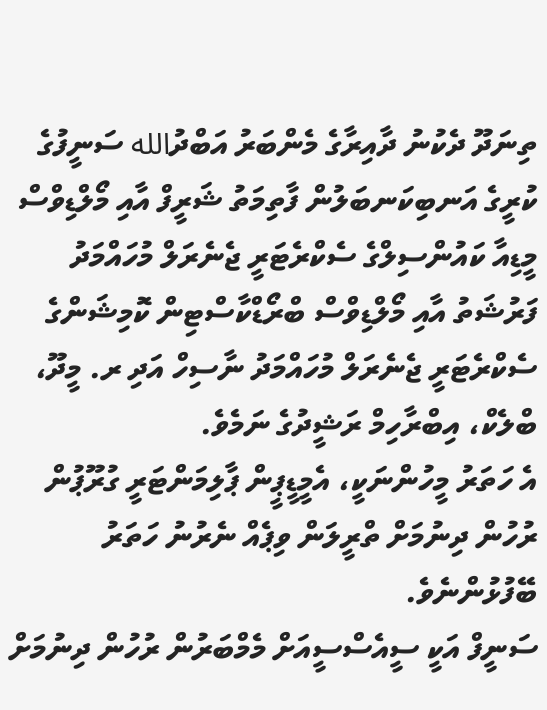ތިނަދޫ ދެކުނު ދާއިރާގެ މެންބަރު އަބްދުالله ސަނީފުގެ ކުރީގެ އަނބިކަނބަލުން ފާތިމަތު ޝަރީފް އާއި މޯލްޑިވްސް މީޑިއާ ކައުންސިލްގެ ސެކްރެޓަރީ ޖެނެރަލް މުހައްމަދު ފަރުޝަތު އާއި މޯލްޑިވްސް ބްރޯޑްކާސްޓިން ކޮމިޝަންގެ ސެކްރެޓަރީ ޖެނެރަލް މުހައްމަދު ނާސިހް އަދި ރ. މީދޫ، ބްލެކް، އިބްރާހިމް ރަޝީދުގެ ނަމެވެ.
އެ ހަތަރު މީހުންނަކީ، އެމީޑީޕީން ޕާލިމަންޓަރީ ގުރޫޕުން ރުހުން ދިނުމަށް ތްރީލަން ވިޕެއް ނެރުނު ހަތަރު ބޭފުޅުންނެވެ.
ސަނީފް އަކީ ސީއެސްސީއަށް މެމްބަރުން ރުހުން ދިނުމަށް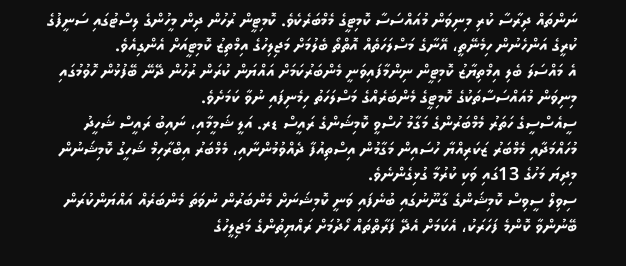ނަންތައް ދިރާސާ ކުރި މިނިވަން މުއައްސަސާ ކޮމިޓީގެ މެމްބަރެކެވެ. ކޮމިޓީން ރުހުން ދިން މީހުންގެ ލިސްޓުގައި ސަނީފުގެ ކުރީގެ އަންހެނުން ހިމެނޭތީ، އޭނާގެ މަސްލަހަތެއް އޮތްތޯ ބެލުމަށް މަޖިލިހުގެ އިމްތިޒު ކޮމިޓީއަށް އެންގިއެވެ.
އެ މައްސަލަ ބެލި އިމްތިޔާޒު ކޮމިޓީން ނިންމާފައިވަނީ މެންބަރުކަމަށް އައްޔަން ކުރަން ރުހުން ދޭނޭ ބޭފުޅުން ހޮވުމުގައި މިނިވަން މުއައްސަސާތަކުގެ ކޮމިޓީގެ މެންބަރެއްގެ މަސްލަހަތު ހިމެނިފައި ނުވާ ކަމަށެވެ.
ސީއެސްސީގެ ހަތަރު މެމްބަރުންގެ މަގާމު ހުސްވީ ކޮމިޝަންގެ ރައީސް ޑރ. އަލީ ޝަމީމާއި، ނައިބު ރައީސް ޝަހީދު މުހައްމަދާއި މެމްބަރު ޒަކަރިއްޔާ ހުސައިން މަގާމުން އިސްތިއުފާ ދެއްވުމުންނާއި، މެމްބަރު އިބްރާހިމް ޝަހީގު ކޮމިޝަނުން މިދިޔަ މަހުގެ 13ގައި ވަކި ކުރުމާ ގުޅިގެންނެވެ.
ސިވިލް ސީވިސް ކޮމިޝަންގެ ގާނޫނުގައި ބުނެފައި ވަނީ ކޮމިޝަނަށް މެންބަރުން ނުވަތަ މެންބަރެއް އައްޔަންކުރަން ބޭނުންވާ ކޮންމެ ފަހަރަކު، އެކަމަށް އެދޭ ފަރާތްތައް ހޯދުމަށް ރައްޔިތުންގެ މަޖިލީހުގެ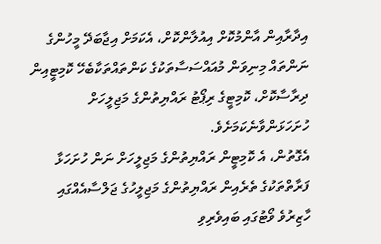އިދާރާއިން އާންމުކޮށް އިއުލާންކޮށް، އެކަމަށް އިޖާބަދޭ މީހުންގެ ނަންތައް މިނިވަން މުއައްސަސާތަކުގެ ކަންތައްތަކާބެހޭ ކޮމިޓީއިން ދިރާސާކޮށް، ކޮމިޓީގެ ރިޕޯޓު ރައްޔިތުންގެ މަޖިލީހަށް ހުށަހަޅަންވާނެކަމަށެވެ.
އެގޮތުން، އެ ކޮމިޓީން ރައްޔިތުންގެ މަޖިލީހަށް ނަން ހުށަހަޅާ ފަރާތްތަކުގެ ތެރެއިން ރައްޔިތުންގެ މަޖިލީހުގެ ޖަލްސާއެއްގައި ހާޒިރުވެ ވޯޓުގައި ބައިވެރިވި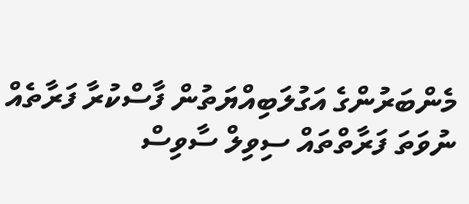މެންބަރުންގެ އަގުލަބިއްޔަތުން ފާސްކުރާ ފަރާތެއް ނުވަތަ ފަރާތްތައް ސިވިލް ސާވިސް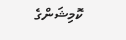ކޮމިޝަންގެ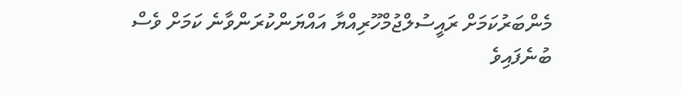މެންބަރުކަމަށް ރައީސުލްޖުމްހޫރިއްޔާ އައްޔަންކުރަންވާނެ ކަމަށް ވެސް ބުނެފައިވެ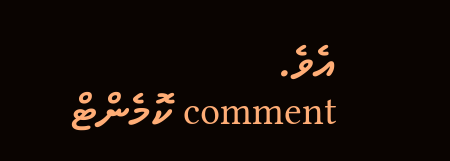އެވެ.
comment ކޮމެންޓް